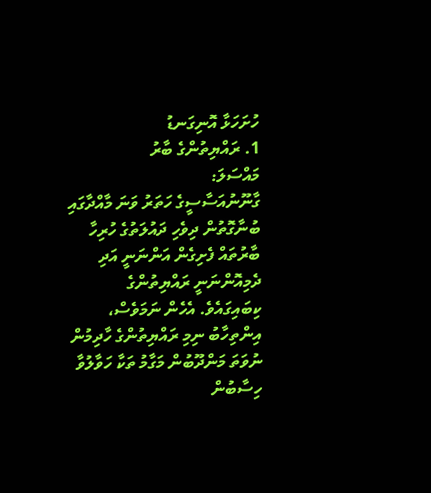ހުށަހަޅާ އޮނިގަނޑު
1. ރައްޔިތުންގެ ބާރު
މައްސަލަ:
ގާނޫނުއަސާސީގެ ހަތަރު ވަނަ މާއްދާގައި ބުނާގޮތުން ދިވެހި ދައުލަތުގެ ހުރިހާ ބާރުތައް ފެށިގެން އަންނަނީ އަދި ދެމިއޮންނަނީ ރައްޔިތުންގެ ކިބައިގައެވެ. އެހެން ނަމަވެސް، އިންތިހާބު ނިމި ރައްޔިތުންގެ ހާދިމުން ނުވަތަ މަންދޫބުން މަގާމު ތަކާ ހަވާލުވާ ހިސާބުން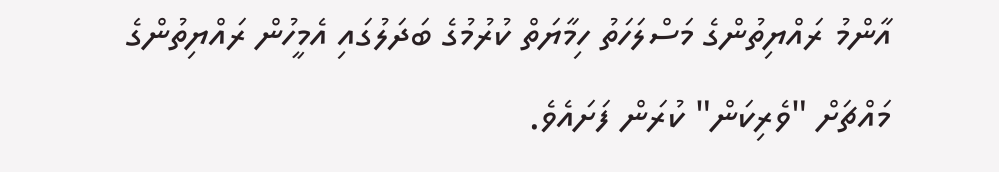އާންމު ރައްޔިތުންގެ މަސްލަހަތު ހިމާޔަތް ކުރުމުގެ ބަދަލުގައި އެމީހުން ރައްޔިތުންގެ މައްޗަށް "ވެރިކަން" ކުރަން ފަށައެވެ.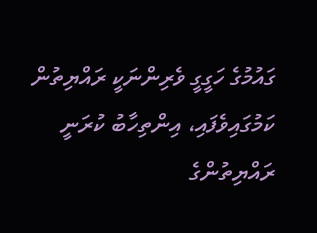ގައުމުގެ ހަގީގީ ވެރިންނަކީ ރައްޔިތުން ކަމުގައިވެފައި، އިންތިހާބު ކުރަނީ ރައްޔިތުންގެ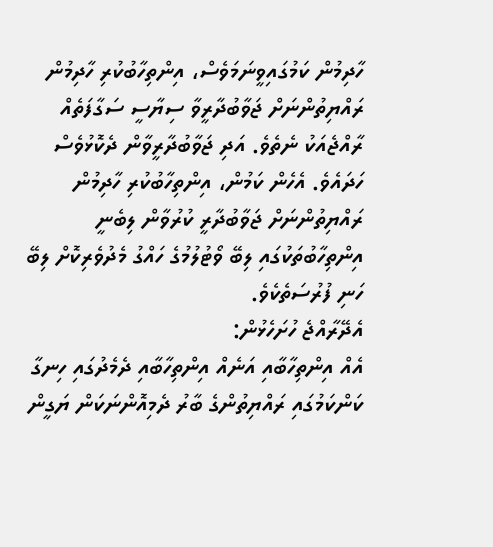ހާދިމުން ކަމުގައިވީނަމަވެސް، އިންތިހާބުކުރި ހާދިމުން ރައްޔިތުންނަށް ޖަވާބުދާރީވާ ސިޔާސީ ސަގާފަތެއް ރާއްޖެއަކު ނެތެވެ. އަދި ޖަވާބުދާރީވާން ދެކޮޅުވެސް ހަދައެވެ. އެހެން ކަމުން، އިންތިހާބުކުރި ހާދިމުން ރައްޔިތުންނަށް ޖަވާބުދާރީ ކުރުވާން ލިބެނީ އިންތިހާބުތަކުގައި ލިބޭ ވޯޓުލުމުގެ ހައްގު މެދުވެރިކޮށް ލިބޭ ހަނި ފުރުސަތެކެވެ.
އެދޭރާއްޖެ ހުށަހެޅުން:
އެއް އިންތިހާބާއި އަނެއް އިންތިހާބާއި ދެމެދުގައި ހިނގާ ކަންކަމުގައި ރައްޔިތުންގެ ބާރު ދެމިއޮންނަކަން ޔަގީން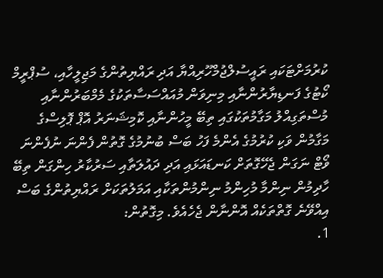ކުރުމަށްޓަކައި ރައީސުލްޖުމްހޫރިއްޔާ އަދި ރައްޔިތުންގެ މަޖިލީހާއި، ސުޕްރީމް ކޯޓުގެ ފަނޑިޔާރުންނާއި މިނިވަން މުއައްސަސާތަކުގެ މެމްބަރުންނާއި މުސްތަގިއްލު މަގާމުތަކުގައި ތިބޭ މީހުންނާއި ކޮމިޝަނަރު އޮޕް ޕޮލިސްގެ މަގާމުން ވަކި ކުރުމުގެ އެންމެ ފަހު ބަސް ބުނުމުގެ ގޮތުން ފެންނަ ނުފެންނަ ވޯޓް ނަގަން ޖެހޭގޮތަށް ކަނޑައަޅައި އަދި ދައުލަތާއި ސަރުކާރު ހިންގަން ތިބޭ ހާދިމުން ނިންމާ މުހިންމު ނިންމުންތަކާއި އަމަލުތަކަށް ރައްޔިތުންގެ ބަސް އިއްވޭނެ ގޮތްތަކެއް އޮންނާން ޖެހެއެވެ. މިގޮތުން:
1.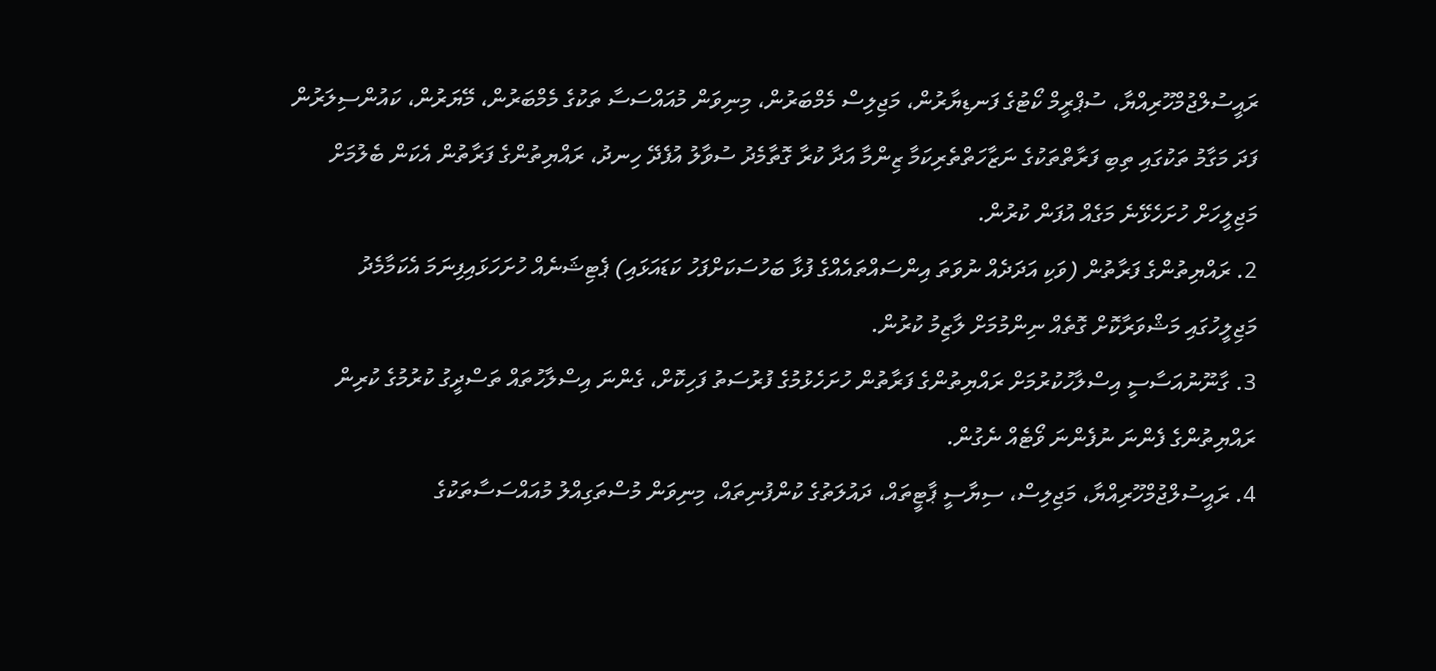ރައީސުލްޖުމްހޫރިއްޔާ، ސުޕްރީމް ކޯޓުގެ ފަނޑިޔާރުން، މަޖިލިސް މެމްބަރުން، މިނިވަން މުއައްސަސާ ތަކުގެ މެމްބަރުން، މޭޔަރުން، ކައުންސިލަރުން ފަދަ މަގާމު ތަކުގައި ތިބި ފަރާތްތަކުގެ ނަޒާހަތްތެރިކަމާ ޒިންމާ އަދާ ކުރާ ގޮތާމެދު ސުވާލު އުފެދޭ ހިނދު، ރައްޔިތުންގެ ފަރާތުން އެކަން ބެލުމަށް މަޖިލީހަށް ހުށަހެޅޭނެ މަގެއް އުފަން ކުރުން.
2. ރައްޔިތުންގެ ފަރާތުން (ވަކި އަދަދެއް ނުވަތަ އިންސައްތައެއްގެ ފުޅާ ބަހުސަކަށްފަހު ކަޑައަޅައި) ޕެޓިޝަނެއް ހުށަހަޅައިފިނަމަ އެކަމާމެދު މަޖިލީހުގައި މަޝްވަރާކޮށް ގޮތެއް ނިންމުމަށް ލާޒިމު ކުރުން.
3. ގާނޫނުއަސާސީ އިސްލާހުކުރުމަށް ރައްޔިތުންގެ ފަރާތުން ހުށަހެޅުމުގެ ފުރުސަތު ފަހިކޮށް، ގެންނަ އިސްލާހުތައް ތަސްދީގު ކުރުމުގެ ކުރިން ރައްޔިތުންގެ ފެންނަ ނުފެންނަ ވޯޓެއް ނެގުން.
4. ރައީސުލްޖުމްހޫރިއްޔާ، މަޖިލިސް، ސިޔާސީ ޕާޓީތައް، ދައުލަތުގެ ކުންފުނިތައް، މިނިވަން މުސްތަގިއްލު މުއައްސަސާތަކުގެ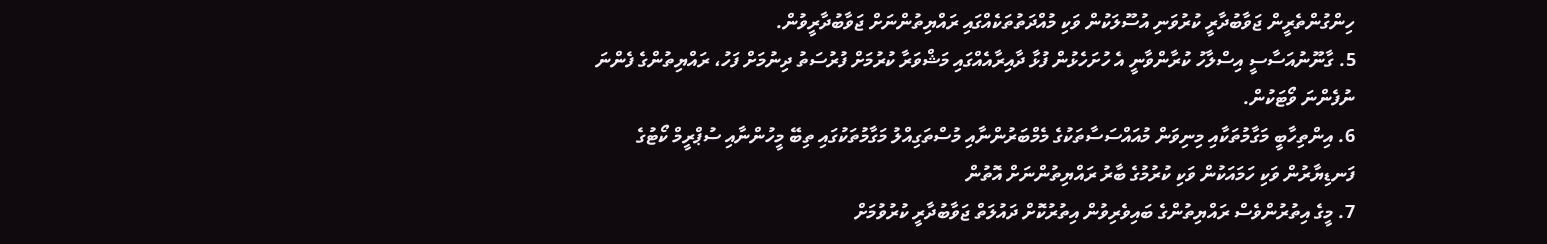ހިންގުންތެރީން ޖަވާބުދާރީ ކުރުވަނި އުސޫލަކުން ވަކި މުއްދަތުތަކެއްގައި ރައްޔިތުންނަށް ޖަވާބުދާރީވުން.
5. ގާނޫނުއަސާސީ އިސްލާހު ކުރާންވާނީ އެ ހުށަހެޅުން ފުޅާ ދާއިރާއެއްގައި މަޝްވަރާ ކުރުމަށް ފުރުސަތު ދިނުމަށް ފަހު، ރައްޔިތުންގެ ފެންނަ ނުފެންނަ ވޯޓަކުން.
6. އިންތިހާބީ މަގާމުތަކާއި މިނިވަން މުއައްސަސާތަކުގެ މެމްބަރުންނާއި މުސްތަގިއްލު މަގާމުތަކުގައި ތިބޭ މީހުންނާއި ސުޕްރީމް ކޯޓުގެ ފަނޑިޔާރުން ވަކި ހަމައަކުން ވަކި ކުރުމުގެ ބާރު ރައްޔިތުންނަށް އޮތުން
7. މީގެ އިތުރުންވެސް ރައްޔިތުންގެ ބައިވެރިވުން އިތުރުކޮށް ދައުލަތް ޖަވާބުދާރީ ކުރުވުމަށް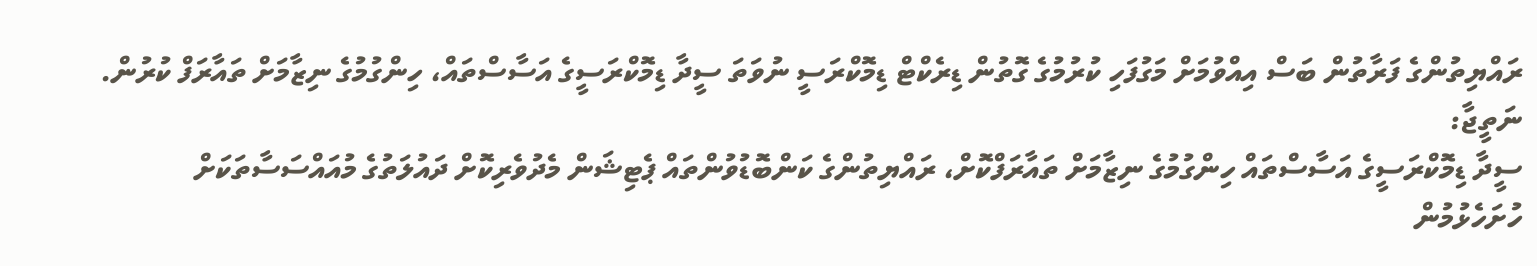ރައްޔިތުންގެ ފަރާތުން ބަސް އިއްވުމަށް މަގުފަހި ކުރުމުގެ ގޮތުން ޑިރެކްޓް ޑިމޮކްރަސީ ނުވަތަ ސީދާ ޑިމޮކްރަސީގެ އަސާސްތައް، ހިންގުމުގެ ނިޒާމަށް ތައާރަފް ކުރުން.
ނަތީޖާ:
ސީދާ ޑިމޮކްރަސީގެ އަސާސްތައް ހިންގުމުގެ ނިޒާމަށް ތައާރަފްކޮށް، ރައްޔިތުންގެ ކަންބޮޑުވުންތައް ޕެޓިޝަން މެދުވެރިކޮށް ދައުލަތުގެ މުއައްސަސާތަކަށް ހުށަހެޅުމުން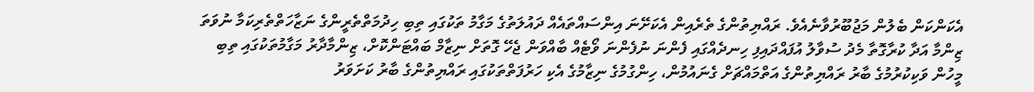އެކަންކަން ބެލުން މަޖުބޫރުވާނެއެވެ. ރައްޔިތުންގެ ތެރެއިން އެކަށޭނަ އިންސައްތައެއް ދައުލަތުގެ މަގާމު ތަކުގައި ތިބި ހިދުމަތްތެރީންގެ ނަޒާހަތްތެރިކަމާ ނުވަތަ ޒިންމާ އަދާ ކުރާގޮތާ މެދު ސުވާލު އުފައްދައިފި ހިނދެއްގައި ފެންނަ ނުފެންނަ ވޯޓެއް ބާއްވަން ޖެހޭ ގޮތަށް ނިޒާމް ބައްޓަންކޮށް، ޒިންމާދާރު މަގާމުތަކުގައި ތިބި މީހުން ވަކިކުރުމުގެ ބާރު ރައްޔިތުންގެ އަތްމައްޗަށް ގެނައުމުން، ހިންގުމުގެ ނިޒާމުގެ އެކި ހަރުފަތްތަކުގައި ރައްޔިތުންގެ ބާރު ކަށަވަރު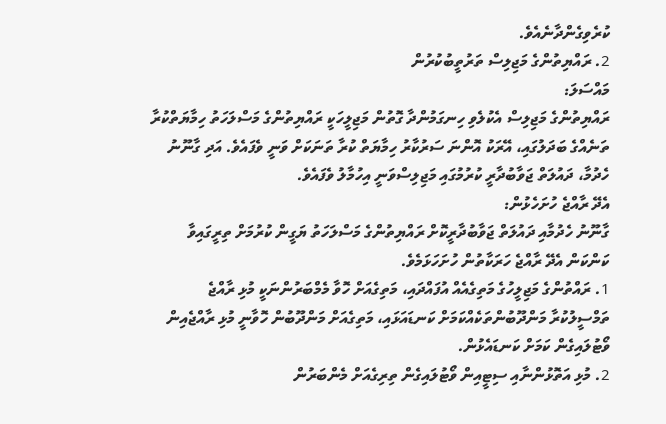ކުރެވިގެންދާނެއެވެ.
2. ރައްޔިތުންގެ މަޖިލިސް ތަރުތީބުކުރުން
މައްސަލަ:
ރައްޔިތުންގެ މަޖިލިސް އެކުލެވި ހިނގަމުންދާ ގޮތުން މަޖިލީހަކީ ރައްޔިތުންގެ މަސްލަހަތު ހިމާޔަތްކުރާ ތަނެއްގެ ބަދަލުގައި، އޭރަކު އޮންނަ ސަރުކާރު ހިމާޔަތް ކުރާ ތަނަކަށް ވަނީ ވެފައެވެ. އަދި ގާނޫނު ހެދުމާ، ދައުލަތް ޖަވާބުދާރީ ކުރުމުގައި މަޖިލިސްވަނީ އިހުމާލު ވެފައެވެ.
އެދޭ ރާއްޖެ ހުށަހެޅުން:
ގާނޫނު ހެދުމާއި ދައުލަތް ޖަވާބުދާރީކޮށް ރައްޔިތުންގެ މަސްލަހަތު ޔަގީން ކުރުމަށް ތިރީގައިވާ ކަންކަން އެދޭ ރާއްޖެ ހަރަކާތުން ހުށަހަޅަމެވެ.
1. ރައްތުންގެ މަޖިލީހުގެ މަތިގެއެއް އުފައްދައި، މަތިގެއަށް ހޮވާ މެމްބަރުންނަކީ މުޅި ރާއްޖެ ތަމްސީލުކުރާ މަންދޫބުންތަކެއްކަމަށް ކަނޑައަޅައި، މަތިގެއަށް މަންދޫބުން ހޮވާނީ މުޅި ރާއްޖެއިން ވޯޓުލައިގެން ކަމަށް ކަނޑައެޅުން.
2. މުޅި އަތޮޅުންނާއި ސިޓީއިން ވޯޓުލައިގެން ތިރިގެއަށް މެންބަރުން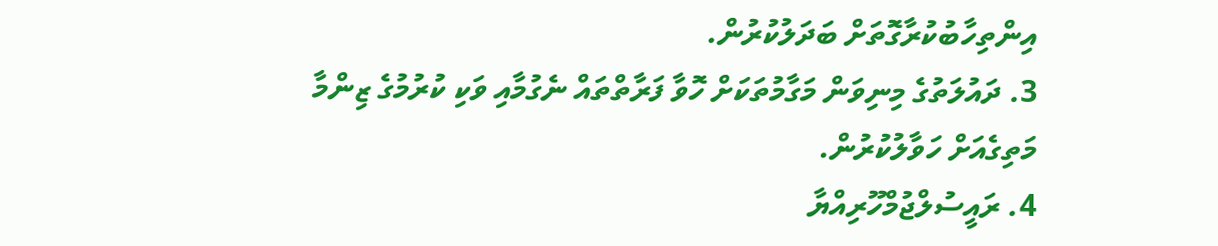އިންތިހާބުކުރާގޮތަށް ބަދަލުކުރުން.
3. ދައުލަތުގެ މިނިވަން މަގާމުތަކަށް ހޮވާ ފަރާތްތައް ނެގުމާއި ވަކި ކުރުމުގެ ޒިންމާ މަތިގެއަށް ހަވާލުކުރުން.
4. ރައީސުލްޖުމްހޫރިއްޔާ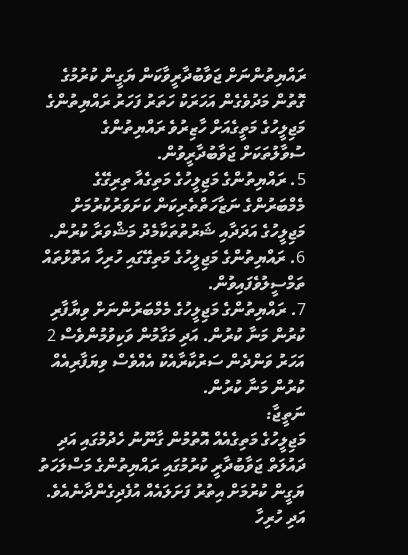ރައްޔިތުންނަށް ޖަވާބުދާރީވާކަން ޔަގީން ކުރުމުގެ ގޮތުން މަދުވެގެން އަހަރަކު ހަތަރު ފަހަރު ރައްޔިތުންގެ މަޖިލީހުގެ މަތީގެއަށް ހާޒިރުވެ ރައްޔިތުންގެ ސުވާލުތަކަށް ޖަވާބުދާރީވުން.
5. ރައްޔިތުންގެ މަޖިލީހުގެ މަތިގެއާ ތިރިގޭގެ މެމްބަރުންގެ ނަޒާހަތްތެރިކަން ކަށަވަރުކުރުމަށް މަޖިލީހުގެ އަދަދާއި ޝަރުތުތަކާމެދު މަޝްވަރާ ކުރުން.
6. ރައްޔިތުންގެ މަޖިލީހުގެ މަތިގޭގައި ހުރިހާ އަތޮޅުތައް ތަމްސީލުވެފައިވުން.
7. ރައްޔިތުންގެ މަޖިލީހުގެ މެމްބަރުންނަށް ވިޔާފާރި ކުރުން މަނާ ކުރުން. އަދި މަގާމުން ވަކިވުމުންވެސް 2 އަހަރު ވަންދެން ސަރުކާރާއެކު އެއްވެސް ވިޔަފާރިއެއް ކުރުން މަނާ ކުރުން.
ނަތީޖާ:
މަޖިލީހުގެ މަތިގެއެއް އޮތުމުން ގާނޫނު ހެދުމުގައި އަދި ދައުލަތް ޖަވާބުދާރީ ކުރުމުގައި ރައްޔިތުންގެ މަސްލަހަތު ޔަގީން ކުރުމަށް އިތުރު ފަށަލައެއް އުފެދިގެންދާނެއެވެ. އަދި ހުރިހާ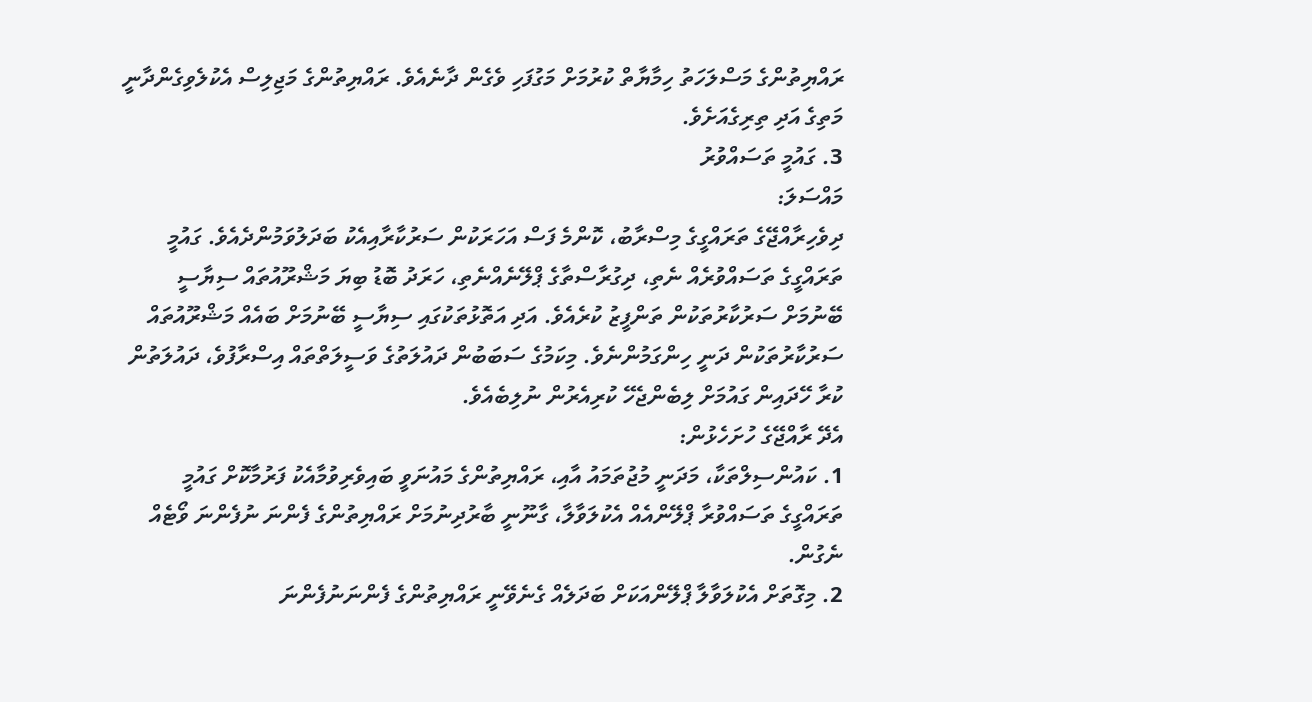ރައްޔިތުންގެ މަސްލަހަތު ހިމާޔާތް ކުރުމަށް މަގުފަހި ވެގެން ދާނެއެވެ. ރައްޔިތުންގެ މަޖިލިސް އެކުލެވިގެންދާނީ މަތިގެ އަދި ތިރިގެއަށެވެ.
3. ގައުމީ ތަސައްވުރު
މައްސަލަ:
ދިވެހިރާއްޖޭގެ ތަރައްގީގެ މިސްރާބު، ކޮންމެ ފަސް އަހަރަކުން ސަރުކާރާއިއެކު ބަދަލުވަމުންދެއެވެ. ގައުމީ ތަރައްގީގެ ތަސައްވުރެއް ނެތި، ދިގުރާސްތާގެ ޕްލޭނެއްނެތި، ހަރަދު ބޮޑު ބިޔަ މަޝްރޫއުތައް ސިޔާސީ ބޭނުމަށް ސަރުކާރުތަކުން ތަންފީޒު ކުރެއެވެ. އަދި އަތޮޅުތަކުގައި ސިޔާސީ ބޭނުމަށް ބައެއް މަޝްރޫއުތައް ސަރުކާރުތަކުން ދަނީ ހިންގަމުންނެވެ. މިކަމުގެ ސަބަބުން ދައުލަތުގެ ވަސީލަތްތައް އިސްރާފުވެ، ދައުލަތުން ކުރާ ހޭދައިން ގައުމަށް ލިބެންޖެހޭ ކުރިއެރުން ނުލިބެއެވެ.
އެދޭ ރާއްޖޭގެ ހުށަހެޅުން:
1. ކައުންސިލްތަކާ، މަދަނީ މުޖުތަމައު އާއި، ރައްޔިތުންގެ މައުނަވީ ބައިވެރިވުމާއެކު ފަރުމާކޮށް ގައުމީ ތަރައްގީގެ ތަސައްވުރާ ޕްލޭންއެއް އެކުލަވާލާ، ގާނޫނީ ބާރުދިނުމަށް ރައްޔިތުންގެ ފެންނަ ނުފެންނަ ވޯޓެއް ނެގުން.
2. މިގޮތަށް އެކުލަވާލާ ޕްލޭންއަކަށް ބަދަލެއް ގެނެވޭނީ ރައްޔިތުންގެ ފެންނަނުފެންނަ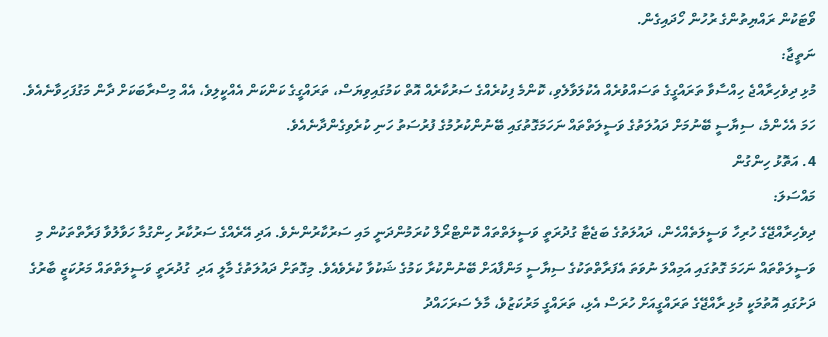ވޯޓަކުން ރައްޔިތުންގެ ރުހުން ހޯދައިގެން.
ނަތީޖާ:
މުޅި ދިވެހިރާއްޖެ ހިއްސާވާ ތަރައްގީގެ ތަސައްވުރެއް އެކުލަވާލެވި، ކޮންމެ ފިކުރެއްގެ ސަރުކާރެއް އޮތް ކަމުގައިވިޔަސް، ތަރައްގީގެ ކަންކަން އެއްކީލިވެ، އެއް މިސްރާބަކަށް ދާން މަގުފަހިވާނެއެވެ. ހަމަ އެހެންމެ، ސިޔާސީ ބޭނުމަށް ދައުލަތުގެ ވަސީލަތްތައް ނަހަމަގޮތުގައި ބޭނުންކުރުމުގެ ފުރުސަތު ހަނި ކުރެވިގެންދާނެއެވެ.
4. އަތޮޅު ހިންގުން
މައްސަލަ:
ދިވެހިރާއްޖޭގެ ހުރިހާ ވަސީލަތެއްހެން، ދައުލަތުގެ ބަޖެޓާ ގުދުރަތީ ވަސީލަތްތައް ކޮންޓްރޯލް ކުރަމުންދަނީ މައި ސަރުކާރުންނެވެ. އަދި އޭރެއްގެ ސަރުކާރު ހިންގުމާ ހަވާލުވާ ފަރާތްތަކުން މި ވަސީލަތްތައް ނަހަމަ ގޮތުގައި އަމިއްލަ ނުވަތަ އެފަރާތްތަކުގެ ސިޔާސީ މަންފާއަށް ބޭނުންކުރާ ކަމުގެ ޝަކުވާ ކުރެވެއެވެ. މިގޮތަށް ދައުލަތުގެ މާލީ އަދި  ގުދުރަތީ ވަސީލަތްތައް މަރުކަޒީ ބާރުގެ ދަށުގައި އޮތުމަކީ މުޅި ރާއްޖޭގެ ތަރައްގީއަށް ހުރަސް އެޅި، ތަރައްގީ މަރުކަޒުވެ، މާލެ ސަރަހައްދު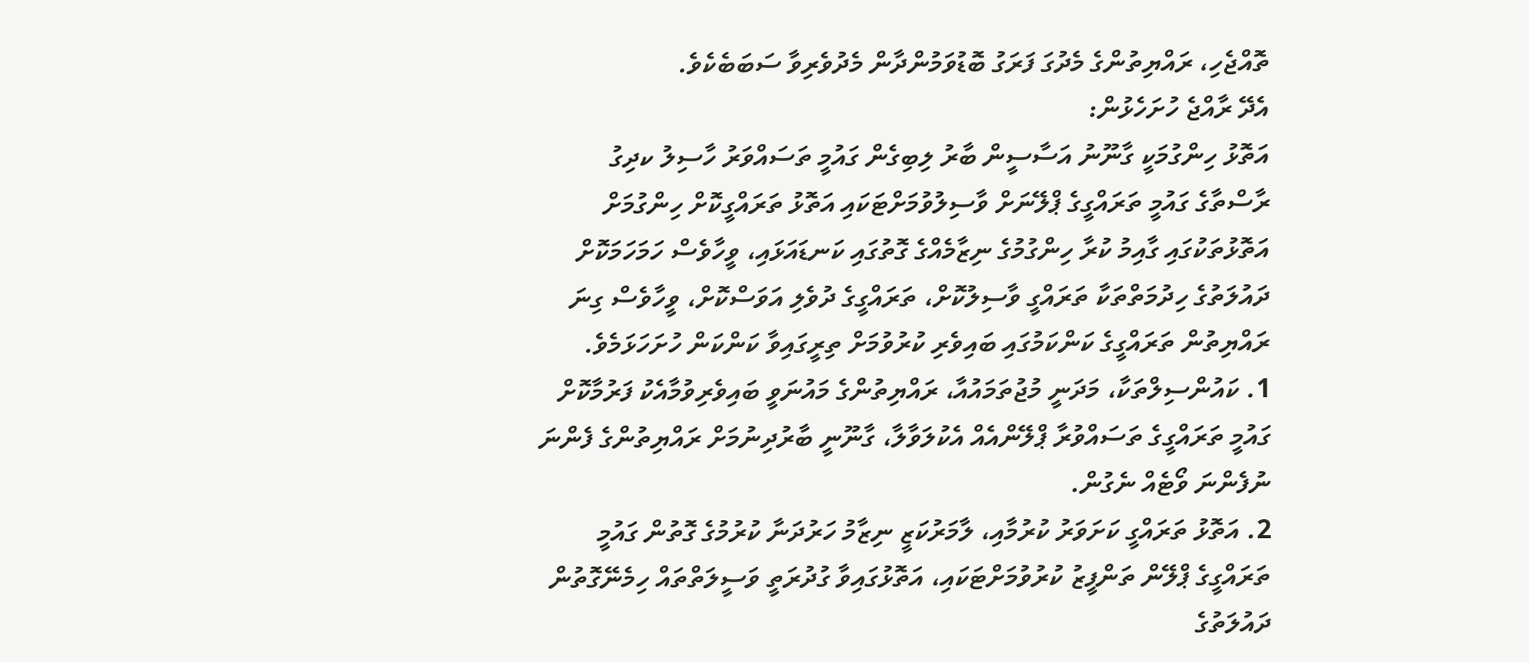ތޮއްޖެހި، ރައްޔިތުންގެ މެދުގަ ފަރަގު ބޮޑުވަމުންދާން މެދުވެރިވާ ސަބަބެކެވެ.
އެދޭ ރާއްޖެ ހުށަހެޅުން:
އަތޮޅު ހިންގުމަކީ ގާނޫނު އަސާސީން ބާރު ލިބިގެން ގައުމީ ތަސައްވަރު ހާސިލު ކދިގު ރާސްތާގެ ގައުމީ ތަރައްގީގެ ޕްލޭނަށް ވާސިލުވުމަށްޓަކައި އަތޮޅު ތަރައްގީކޮށް ހިންގުމަށް އަތޮޅުތަކުގައި ގާއިމު ކުރާ ހިންގުމުގެ ނިޒާމެއްގެ ގޮތުގައި ކަނޑައަޅައި، ވީހާވެސް ހަމަހަމަކޮށް ދައުލަތުގެ ހިދުމަތްތަކާ ތަރައްގީ ވާސިލުކޮށް، ތަރައްގީގެ ދުވެލި އަވަސްކޮށް، ވީހާވެސް ގިނަ ރައްޔިތުން ތަރައްގީގެ ކަންކަމުގައި ބައިވެރި ކުރުވުމަށް ތިރީގައިވާ ކަންކަން ހުށަހަޅަމެވެ.
1. ކައުންސިލްތަކާ، މަދަނީ މުޖުތަމައުއާ، ރައްޔިތުންގެ މައުނަވީ ބައިވެރިވުމާއެކު ފަރުމާކޮށް ގައުމީ ތަރައްގީގެ ތަސައްވުރާ ޕްލޭންއެއް އެކުލަވާލާ، ގާނޫނީ ބާރުދިނުމަށް ރައްޔިތުންގެ ފެންނަ ނުފެންނަ ވޯޓެއް ނެގުން.
2. އަތޮޅު ތަރައްގީ ކަށަވަރު ކުރުމާއި، ލާމަރުކަޒީ ނިޒާމު ހަރުދަނާ ކުރުމުގެ ގޮތުން ގައުމީ ތަރައްގީގެ ޕްލޭން ތަންފީޒު ކުރުވުމަށްޓަކައި، އަތޮޅުގައިވާ ގުދުރަތީ ވަސީލަތްތައް ހިމެނޭގޮތުން ދައުލަތުގެ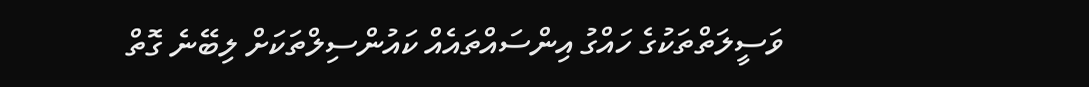ވަސީލަތްތަކުގެ ހައްގު އިންސައްތައެއް ކައުންސިލްތަކަށް ލިބޭނެ ގޮތް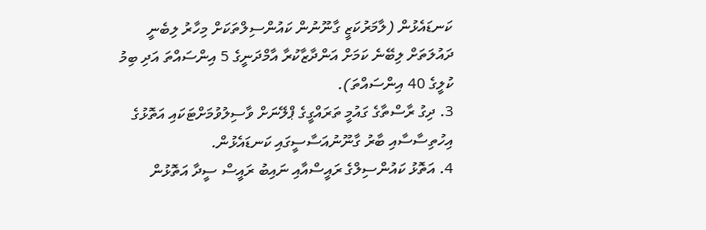ކަނޑައެޅުން (ލާމަރުކަޒީ ގާނޫނުން ކައުންސިލްތަކަށް މިހާރު ލިބެނީ ދައުލަތަށް ލިބޭނެ ކަމަށް އަންދާޒާކުރާ އާމްދަނީގެ 5 އިންސައްތަ އަދި ބިމު ކުލީގެ 40 އިންސައްތަ).
3. ދިގު ރާސްތާގެ ގައުމީ ތަރައްގީގެ ޕްލޭނަށް ވާސިލުވުމަށްޓަކައި އަތޮޅުގެ އިހުތިސާސާއި ބާރު ގާނޫނުއަސާސީގައި ކަނޑައެޅުން.
4. އަތޮޅު ކައުންސިލްގެ ރައީސްއާއި ނައިބު ރައީސް ސީދާ އަތޮޅުން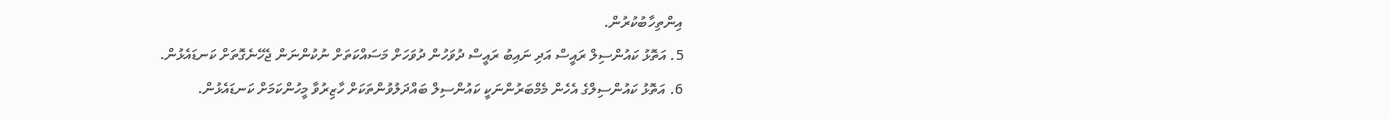އިންތިހާބުކުރުން.
5. އަތޮޅު ކައުންސިލް ރައީސް އަދި ނައިބު ރައީސް ދުވަހުން ދުވަހަށް މަސައްކަތަށް ނުކުންނަން ޖެހޭނެގޮތަށް ކަނޑައެޅުން.
6. އަތޮޅު ކައުންސިލްގެ އެހެން މެމްބަރުންނަކީ ކައުންސިލް ބައްދަލުވުންތަކަށް ހާޒިރުވާ މީހުންކަމަށް ކަނޑައެޅުން.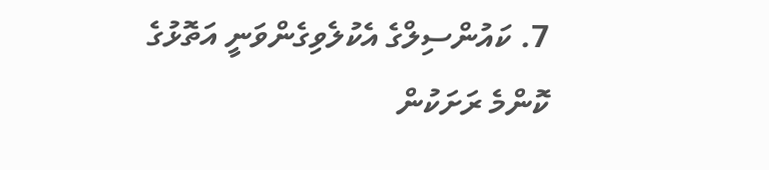7. ކައުންސިލްގެ އެކުލެވިގެންވަނީ އަތޮޅުގެ ކޮންމެ ރަށަކުން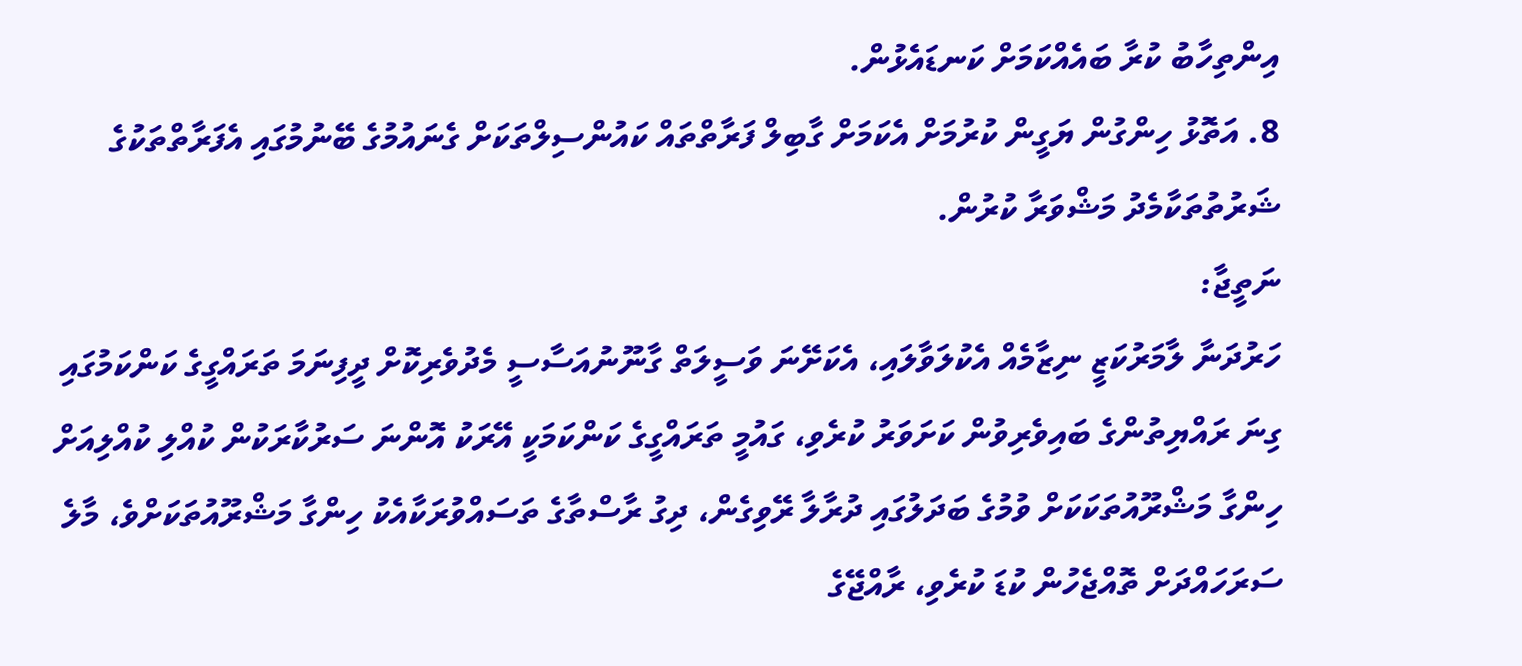އިންތިހާބު ކުރާ ބައެއްކަމަށް ކަނޑައެޅުން.
8. އަތޮޅު ހިންގުން ޔަގީން ކުރުމަށް އެކަމަށް ގާބިލް ފަރާތްތައް ކައުންސިލްތަކަށް ގެނައުމުގެ ބޭނުމުގައި އެފަރާތްތަކުގެ ޝަރުތުތަކާމެދު މަޝްވަރާ ކުރުން.
ނަތީޖާ:
ހަރުދަނާ ލާމަރުކަޒީ ނިޒާމެއް އެކުލަވާލައި، އެކަށޭނަ ވަސީލަތް ގާނޫނުއަސާސީ މެދުވެރިކޮށް ދީފިނަމަ ތަރައްގީގެ ކަންކަމުގައި ގިނަ ރައްޔިތުންގެ ބައިވެރިވުން ކަށަވަރު ކުރެވި، ގައުމީ ތަރައްގީގެ ކަންކަމަކީ އޭރަކު އޮންނަ ސަރުކާރަކުން ކުއްލި ކުއްލިއަށް ހިންގާ މަޝްރޫއުތަކަކަށް ވުމުގެ ބަދަލުގައި ދުރާލާ ރޭވިގެން، ދިގު ރާސްތާގެ ތަސައްވުރަކާއެކު ހިންގާ މަޝްރޫއުތަކަށްވެ، މާލެ ސަރަހައްދަށް ތޮއްޖެހުން ކުޑަ ކުރެވި، ރާއްޖޭގެ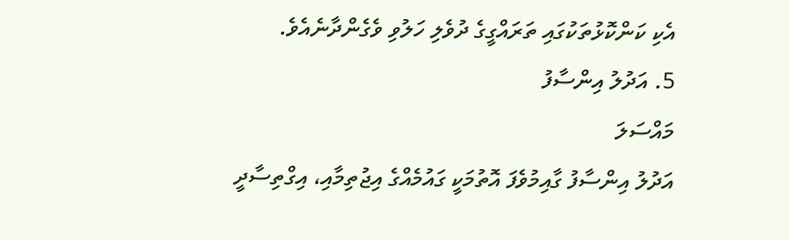އެކި ކަންކޮޅުތަކުގައި ތަރައްގީގެ ދުވެލި ހަލުވި ވެގެންދާނެއެވެ.
5. އަދުލު އިންސާފު
މައްސަލަ
އަދުލު އިންސާފު ގާއިމުވެފަ އޮތުމަކީ ގައުމެއްގެ އިޖުތިމާއި، އިގްތިސާދީ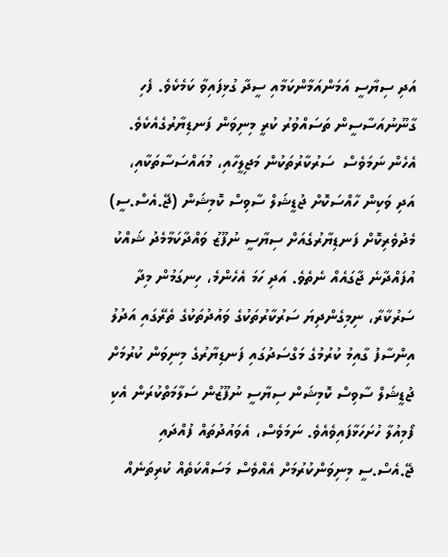އަދި ސިޔާސީ އަމަންއަމާންކަމާއި ސީދާ ގުޅިފައިވާ ކަމެކެވެ. ފެހި ގާނޫނުއަސާސީން ތަސައްވުރު ކުރީ މިނިވަން ފަނޑިޔާރުގެއެކެވެ. އެހެން ނަމަވެސް  ސަރުކާރުތަކުން މަޖިލީހާއި، މުއައްސަސާތަކާއި، އަދި ވަކިން ހާއްސަކޮށް ޖުޑީޝަލް ސާވިސް ކޮމިޝަން (ޖޭ.އެސް.ސީ) މެދުވެރިކޮށް ފަނޑިޔާރުގެއަށް ސިޔާސީ ނުފޫޒު ވައްދާކަމާމެދު ޝައްކު އުފައްދާނެ ޖާގައެއް ނެތެވެ. އަދި ހަމަ އެހެންމެ، ހިނގަމުން މިދާ ސަރުކާރާ، ނިމިގެންދިޔަ ސަރުކާރުތަކުގެ ވައުދުތަކުގެ ތެރޭގައި އަދުލު އިންސާފު ގާއިމު ކުރުމުގެ މަގްސަދުގައި ފަނޑިޔާރުގެ މިނިވަން ކުރުމަށް ޖުޑީޝަލް ސާވިސް ކޮމިޝަން ސިޔާސީ ނުފޫޒުން ސަލާމަތްކުރަން އެކި ފޯމިއުލާ ހުށަހަޅާފައިވެއެވެ. ނަމަވެސް، އެވައުދުތައް ފުއްދައި ޖޭ.އެސް.ސީ މިނިވަންކުރުމަށް އެއްވެސް މަސައްކަތެއް ކުރިތަނެއް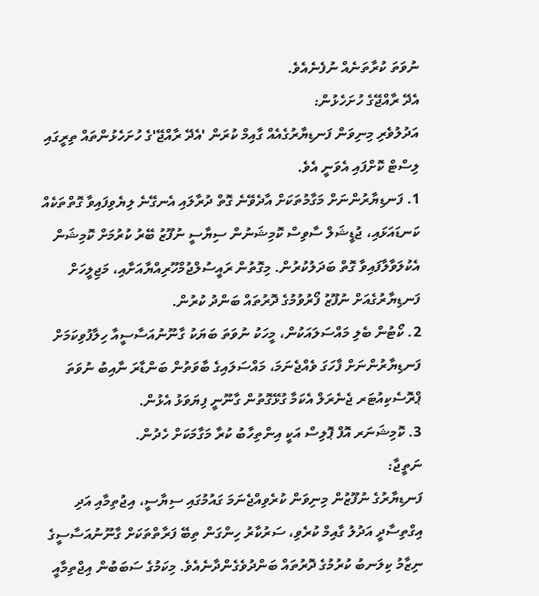ނުވަތަ ކުރާތަނެއް ނުފެނެއެވެ.
އެދޭ ރާއްޖޭގެ ހުށަހެޅުން:
އަދުލުވެރި މިނިވަން ފަނޑިޔާރުގެއެއް ގާއިމް ކުރަން 'އެދޭ ރާއްޖޭ'ގެ ހުށަހެޅުންތައް ތިރީގައި ލިސްޓް ކޮށްފައި އެވަނީ އެވެ.
1. ފަނޑިޔާރުންނަށް މަގާމުތަކަށް އާދެވޭނެ ގޮތް ދުރާލައި އެނގޭނެ ލިޔެވިފައިވާ ގޮތްތަކެއް ކަނޑައަޅައި، ޖުޑީޝަލް ސާވިސް ކޮމިޝަނުން ސިޔާސީ ނުފޫޒު ބޭރު ކުރުމަށް ކޮމިޝަން އެކުލަވާލާފައިވާ ގޮތް ބަދަލުކުރުން. މިގޮތުން ރައީސުލްޖުމްހޫރިއްޔާއަށާއި، މަޖިލީހަށް ފަނޑިޔާރުގެއަށް ނުފޫޒު ފޯރުވުމުގެ ދޮރުތައް ބަންދު ކުރުން.
2. ކޯޓުން ބެލި މައްސަލައަކުން، މީހަކު ނުވަތަ ބަޔަކު ގާނޫނުއަސާސީއާ ހިލާފުވިކަމަށް ފަނޑިޔާރުންނަށް ފާހަގަ ވެއްޖެނަމަ، މައްސަލައިގެ ބާވަތުން ބަންޑާރަ ނާއިބު ނުވަތަ ޕްރޮސެކިއުޓަރ ޖެނެރަލް އެކަމާ ގުޅޭގޮތުން ގާނޫނީ ފިޔަވަޅު އެޅުން.
3. ކޮމިޝަނަރ އޮފް ޕޮލިސް އަކީ އިންތިހާބު ކުރާ މަގާމަކަށް ހެދުން.
ނަތީޖާ:
ފަނޑިޔާރުގެ ނުފޫޒުން މިނިވަން ކުރެވިއްޖެނަމަ ގައުމުގައި ސިޔާސީ، އިޖުތިމާއި އަދި އިގްތިސާދީ އަދުލު ގާއިމް ކުރެވި، ސަރުކާރު ހިންގަން ތިބޭ ފަރާތްތަކަށް ގާނޫނުއަސާސީގެ ނިޒާމު ކިލަނބު ކުރުމުގެ ދޮރުތައް ބަންދުވެގެންދާނެއެވެ. މިކަމުގެ ސަބަބުން އިޖްތިމާއީ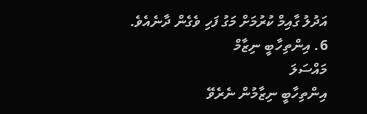އަދުލު ގާއިމް ކުރުމަށް މަގު ފަހި ވެގެން ދާނެއެވެ.
6. އިންތިހާބީ ނިޒާމް
މައްސަލަ
އިންތިހާބީ ނިޒާމުން ނެރެވޭ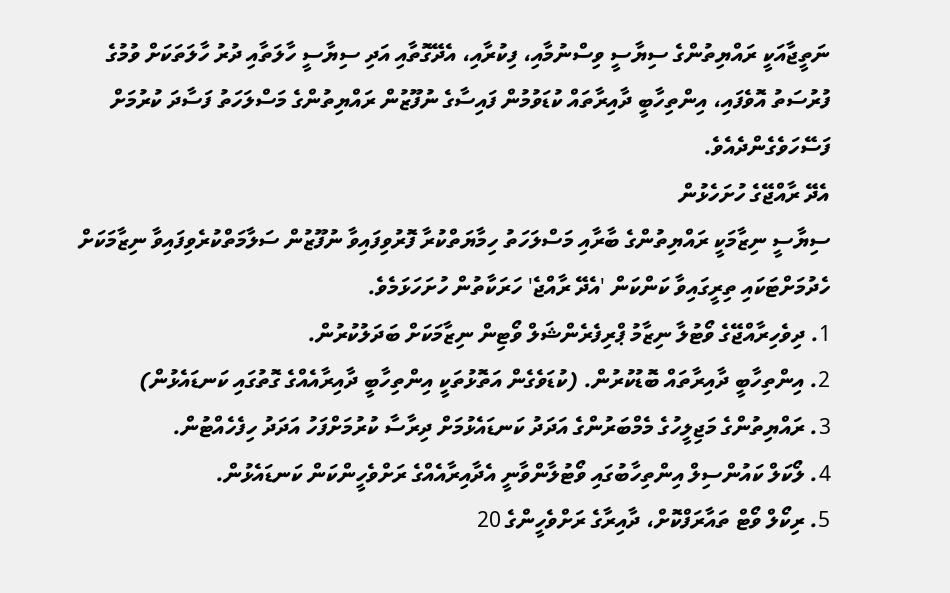ނަތީޖާއަކީ ރައްޔިތުންގެ ސިޔާސީ ވިސްނުމާއި، ފިކުރާއި، އެދޭގޮތާއި އަދި ސިޔާސީ ހާލަތާއި ދުރު ހާލަތަކަށް ވުމުގެ ފުރުސަތު އޮވެފައި، އިންތިހާބީ ދާއިރާތައް ކުޑަވުމުން ފައިސާގެ ނުފޫޒުން ރައްޔިތުންގެ މަސްލަހަތު ފަސާދަ ކުރުމަށް ފަސޭހަވެގެންދެއެވެ.
އެދޭ ރާއްޖޭގެ ހުށަހެޅުން
ސިޔާސީ ނިޒާމަކީ ރައްޔިތުންގެ ބާރާއި މަސްލަހަތު ހިމާޔަތްކުރާ ފޮރުވިފައިވާ ނުފޫޒުން ސަލާމަތްކުރެވިފައިވާ ނިޒާމަކަށް ހެދުމަށްޓަކައި ތިރީގައިވާ ކަންކަން 'އެދޭ ރާއްޖެ' ހަރަކާތުން ހުށަހަޅަމެވެ.
1. ދިވެހިރާއްޖޭގެ ވޯޓުލާ ނިޒާމު ޕްރިފެރެންޝަލް ވޯޓިން ނިޒާމަކަށް ބަދަލުކުރުން.
2. އިންތިހާބީ ދާއިރާތައް ބޮޑުކުރުން. (ކުޑަވެގެން އަތޮޅުތަކީ އިންތިހާބީ ދާއިރާއެއްގެ ގޮތުގައި ކަނޑައެޅުން)
3. ރައްޔިތުންގެ މަޖިލީހުގެ މެމްބަރުންގެ އަދަދު ކަނޑައެޅުމަށް ދިރާސާ ކުރުމަށްފަހު އަދަދު ހިފެހެއްޓުން.
4. ލޯކަލް ކައުންސިލް އިންތިހާބުގައި ވޯޓުލާންވާނީ އެދާއިރާއެއްގެ ރަށްވެހީންކަން ކަނޑައެޅުން.
5. ރިކޯލް ވޯޓް ތައާރަފްކޮށް، ދާއިރާގެ ރަށްވެހީންގެ 20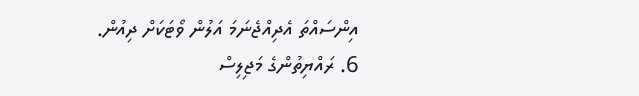އިންސައްތަ އެދިއްޖެނަމަ އަލުން ވޯޓަކަށް ދިއުން.
6. ރައްޔިތުންގެ މަޖިލިސް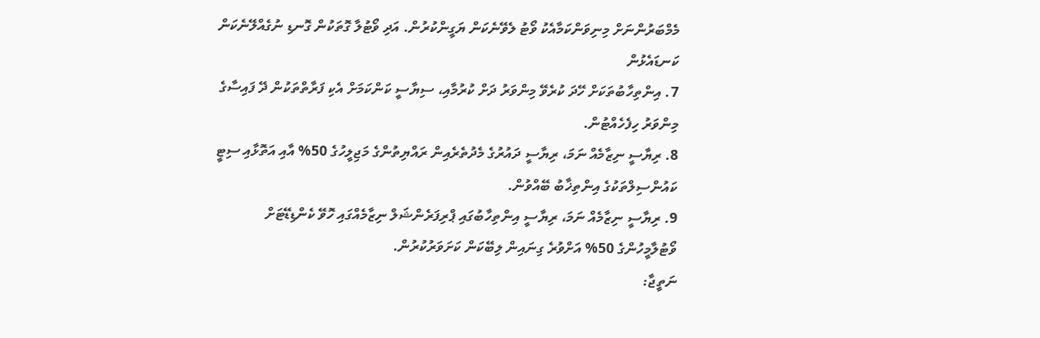މެމްބަރުންނަށް މިނިވަންކަމާއެކު ވޯޓު ލެވޭނެކަން ޔަގީންކުރުން. އަދި ވޯޓުލާ ގޮތަކުން ގޮނޑި ނުގެއްލޭނެކަން ކަނޑައެޅުން
7. އިންތިހާބުތަކަށް ހޭދަ ކުރެވޭ މިންވަރު ދަށް ކުރުމާއި، ސިޔާސީ ކަންކަމަށް އެކި ފަރާތްތަކުން ދޭ ފައިސާގެ މިންވަރު ހިފެހެއްޓުން.
8. ރިޔާސީ ނިޒާމެއް ނަމަ، ރިޔާސީ ދައުރުގެ މެދުތެރެއިން ރައްޔިތުންގެ މަޖިލީހުގެ 50% އާއި އަތޮޅާއި ސިޓީ ކައުންސިލްތަކުގެ އިންތިޚާބު ބޭއްވުން.
9. ރިޔާސީ ނިޒާމެއް ނަމަ، ރިޔާސީ އިންތިހާބުގައި ޕްރިފަރެންޝަލް ނިޒާމެއްގައި ހޮވޭ ކެންޑިޑޭޓަށް ވޯޓުލާމީހުންގެ 50% އަށްވުރެ ގިނައިން ލިބޭކަން ކަށަވަރުކުރުން.
ނަތީޖާ: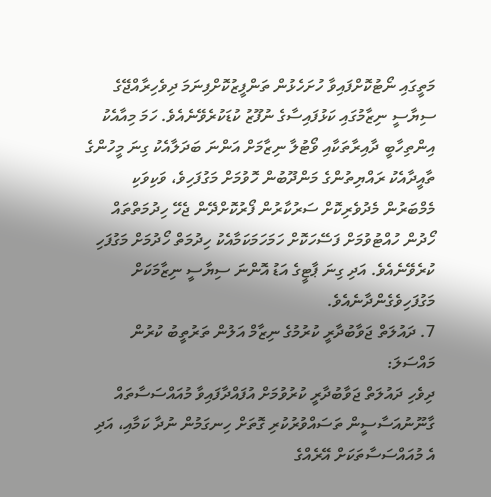މަތީގައި ނޯޓުކޮށްފައިވާ ހުށަހެޅުން ތަންފީޒުކޮށްފިނަމަ ދިވެހިރާއްޖޭގެ ސިޔާސީ ނިޒާމުގައި ކަޅުފައިސާގެ ނުފޫޒު ކުޑަކުރެވޭނެއެވެ. ހަމަ މިއާއެކު އިންތިހާބީ ދާއިރާތަކާއި ވޯޓުލާ ނިޒާމަށް އަންނަ ބަދަލާއެކު ގިނަ މީހުންގެ ތާއީދާއެކު ރައްޔިތުންގެ މަންދޫބުން ހޮވުމަށް މަގުފަހިވެ، ވަކިވަކި މެމްބަރުން މެދުވެރިކޮށް ސަރުކާރުން ފޯރުކޮށްދޭން ޖެހޭ ހިދުމަތްތައް ހޯދުން ހުއްޓުވުމަށް ފަސޭހަކޮށް ހަމަހަމަކަމާއެކު ހިދުމަތް ހޯދުމަށް މަގުފަހި ކުރެވޭނެއެވެ. އަދި ގިނަ ޕާޓީގެ އަޑު އޮންނަ ސިޔާސީ ނިޒާމަކަށް މަގުފަހިވެގެންދާނެއެވެ.
7. ދައުލަތް ޖަވާބުދާރީ ކުރުމުގެ ނިޒާމް އަލުން ތަރުތީބު ކުރުން
މައްސަލަ:
ދިވެހި ދައުލަތް ޖަވާބުދާރީ ކުރުވުމަށް އުފައްދާފައިވާ މުއައްސަސާތައް ގާނޫނުއަސާސީން ތަސައްވުރުކުރި ގޮތަށް ހިނގަމުން ނުދާ ކަމާއި، އަދި އެ މުއައްސަސާތަކަށް އޭރެއްގެ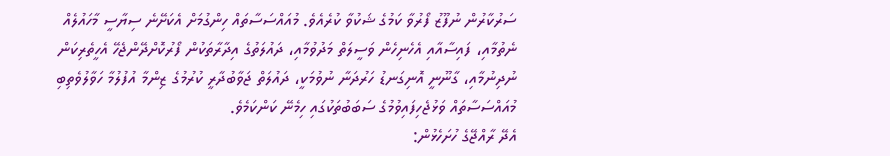ސަރުކާރުން ނުފޫޒު ފޯރުވާ ކަމުގެ ޝަކުވާ ކުރެއެވެ. މުއައްސަސާތައް ހިންގުމަށް އެކަށޭނެ ސިޔާސީ މާހައުލެއް ނެތުމާއި، ފައިސާއާއި އެހެނިހެން ވަސީލަތް މަދުވުމާއި، ދައުލަތުގެ އިދާރާތަކުން ފޯރުކޮށްދޭންޖެހޭ އެހީތެރިކަން ނުދިނުމާއި، ގާނޫނީ އޮނިގަނޑު ހަރުދަނާ ނުވުމަކީ، ދައުލަތް ޖަވާބުދާރީ ކުރުމުގެ ޒިންމާ އުފުލުމާ ހަވާލުވެތިބި މުއައްސަސާތައް ވަޅުޖެހިފައިވުމުގެ ސަބަބުތަކުގައި ހިމެނޭ ކަންކަމެވެ.
އެދޭ ރާއްޖޭގެ ހުށަހެޅުން: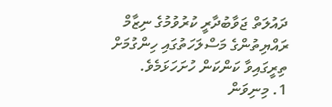ދައުލަތް ޖަވާބުދާރީ ކުރުވުމުގެ ނިޒާމް ރައްޔިތުންގެ މަސްލަހަތުގައި ހިންގުމަށް ތިރީގައިވާ ކަންކަން ހުށަހަޅަމެވެ.
1. މިނިވަން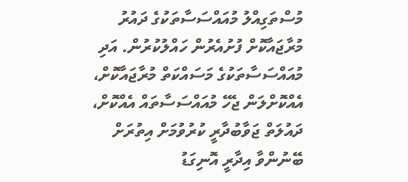މުސްތަގިއްލު މުއައްސަސާތަކުގެ ދައުރު މުރާޖައާކޮށް ފުށުއެރުން ހައްލުކުރުން. އަދި މުއައްސަސާތަކުގެ މަސައްކަތް މުރާޖައާކޮށް، އެއްކޮށްލަން ޖެހޭ މުއައްސަސާތައް އެއްކޮށް، ދައުލަތް ޖަވާބުދާރީ ކުރުވުމަށް އިތުރަށް ބޭނުންވާ އިދާރީ އޮނިގަޑު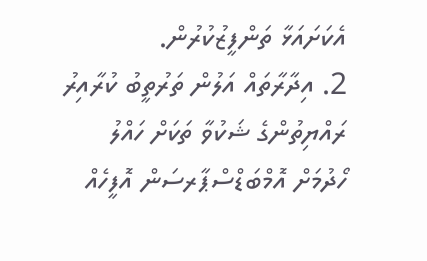އެކަށައަޅާ ތަންފީޒުކުރުން.
2. އިދާރާތައް އަލުން ތަރުތީބު ކުރާއިރު ރައްޔިތުންގެ ޝަކުވާ ތަކަށް ހައްލު ހޯދުމަށް އޮމްބަޑްސްޕާރސަން އޮފީހެއް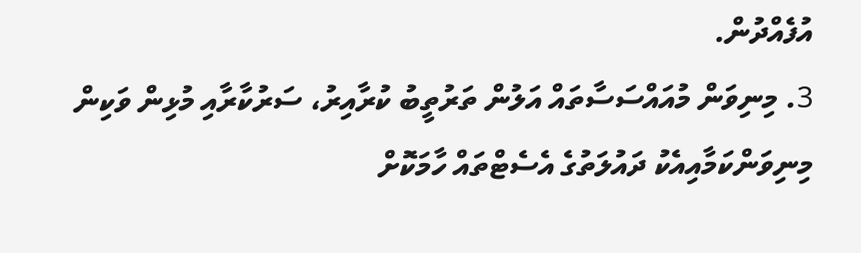އުފެއްދުން.
3. މިނިވަން މުއައްސަސާތައް އަލުން ތަރުތީބު ކުރާއިރު، ސަރުކާރާއި މުޅިން ވަކިން މިނިވަންކަމާއިއެކު ދައުލަތުގެ އެސެޓްތައް ހާމަކޮށް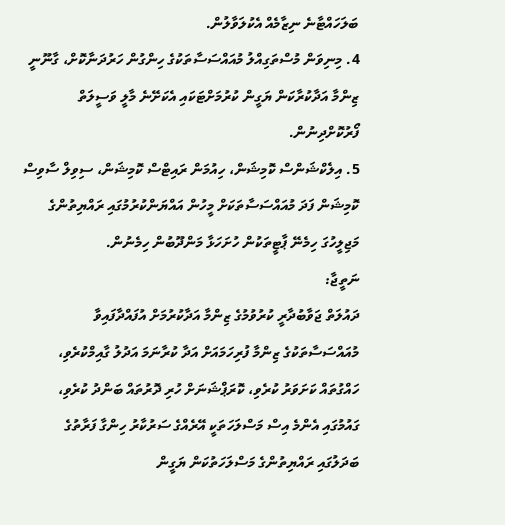ބަލަހައްޓާނެ ނިޒާމެއް އެކުލަވާލުން.
4. މިނިވަން މުސްތަގިއްލު މުއައްސަސާތަކުގެ ހިންގުން ހަރުދަނާކޮށް، ގާނޫނީ ޒިންމާ އަދާކުރާކަން ޔަގީން ކުރުމަށްޓަކައި އެކަށޭނެ މާލީ ވަސީލަތް ފޯރުކޮށްދިނުން.
5. އިލެކްޝަންސް ކޮމިޝަން، ހިއުމަން ރައިޓްސް ކޮމިޝަން، ސިވިލް ސާވިސް ކޮމިޝަން ފަދަ މުއައްސަސާތަކަށް މީހުން އައްޔަންކުރުމުގައި ރައްޔިތުންގެ މަޖިލީހުގަ ހިމެނޭ ޕާޓީތަކުން ހުށަހަޅާ މަންދޫބުން ހިމެނުން.
ނަތީޖާ:
ދައުލަތް ޖަވާބުދާރީ ކުރުވުމުގެ ޒިންމާ އަދާކުރުމަށް އުފައްދާފައިވާ މުއައްސަސާތަކުގެ ޒިންމާ ފުރިހަމައަށް އަދާ ކުރާނަމަ އަދުލު ގާއިމްކުރެވި، ހައްގުތައް ކަށަވަރު ކުރެވި، ކޮރަޕްޝަނަށް ހުރި ދޮރުތައް ބަންދު ކުރެވި، ގައުމުގައި އެންމެ އިސް މަސްލަހަތަކީ އޭރެއްގެ ސަރުކާރު ހިންގާ ފަރާތުގެ ބަދަލުގައި ރައްޔިތުންގެ މަސްލަހަތުކަން ޔަގީން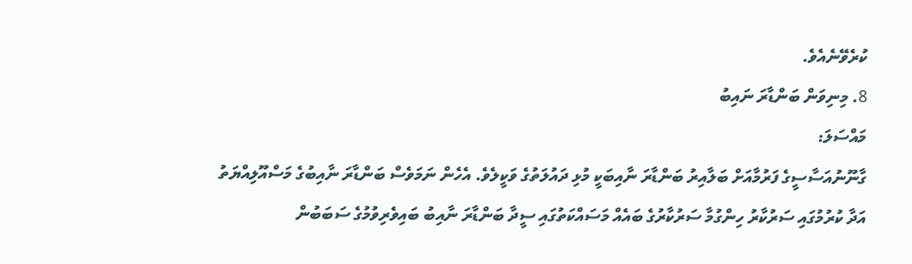ކުރެވޭނެއެވެ.
8. މިނިވަން ބަންޑާރަ ނައިބު
މައްސަލަ:
ގާނޫނުއަސާސީގެ ފަރުމާއަށް ބަލާއިރު ބަންޑާރަ ނާއިބަކީ މުޅި ދައުލަތުގެ ވަކީލެވެ. އެހެން ނަމަވެސް ބަންޑާރަ ނާއިބުގެ މަސްއޫލިއްޔަތު އަދާ ކުރުމުގައި ސަރުކާރު ހިންގުމާ ސަރުކާރުގެ ބައެއް މަސައްކަތުގައި ސީދާ ބަންޑާރަ ނާއިބު ބައިވެރިވުމުގެ ސަބަބުން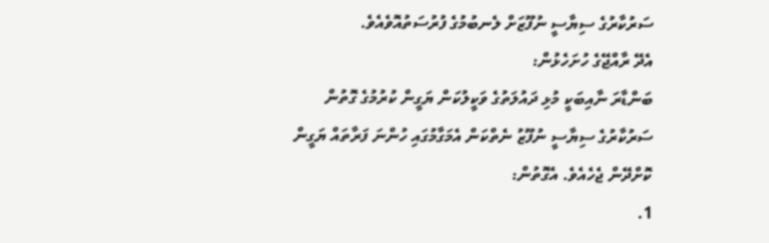ސަރުކާރުގެ ސިޔާސީ ނުފޫޒަށް ލެނބުމުގެ ފުރުސަތުއޮވެއެވެ.
އެދޭ ރާއްޖޭގެ ހުށަހެޅުން:
ބަންޑާރަ ނާއިބަކީ މުޅި ދައުލަތުގެ ވަކީލުކަން ޔަގީން ކުރުމުގެ ގޮތުން ސަރުކާރުގެ ސިޔާސީ ނުފޫޒު ނެތްކަން އެމަގާމުގައި ހުންނަ ފަރާތައް ޔަގީން ކޮށްދޭން ޖެހެއެވެ. އެގޮތުން:
1.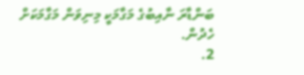ބަންޑާރަ ނާއިބުގެ މަގާމަކީ މިނިވަން މަގާމަކަށް ހެދުން.
2.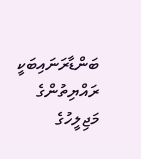ބަންޑާރަނައިބަކީ ރައްޔިތުންގެ މަޖިލީހުގެ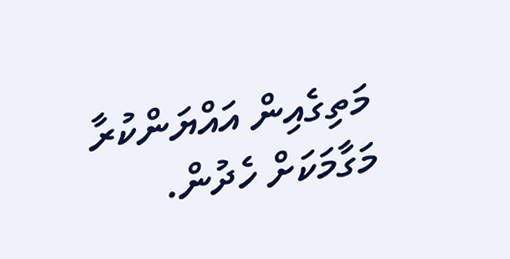މަތިގެއިން އައްޔަންކުރާ މަގާމަކަށް ހެދުން.